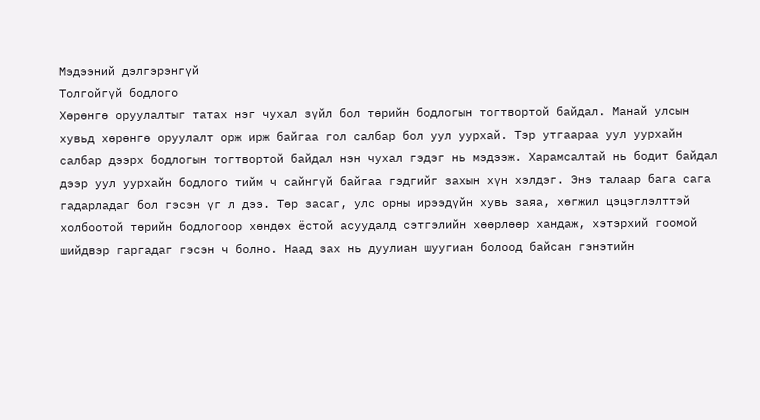Мэдээний дэлгэрэнгүй
Толгойгүй бодлого
Хөрөнгө оруулалтыг татах нэг чухал зүйл бол төрийн бодлогын тогтвортой байдал. Манай улсын хувьд хөрөнгө оруулалт орж ирж байгаа гол салбар бол уул уурхай. Тэр утгаараа уул уурхайн салбар дээрх бодлогын тогтвортой байдал нэн чухал гэдэг нь мэдээж. Харамсалтай нь бодит байдал дээр уул уурхайн бодлого тийм ч сайнгүй байгаа гэдгийг захын хүн хэлдэг. Энэ талаар бага сага гадарладаг бол гэсэн үг л дээ. Төр засаг, улс орны ирээдүйн хувь заяа, хөгжил цэцэглэлттэй холбоотой төрийн бодлогоор хөндөх ёстой асуудалд сэтгэлийн хөөрлөөр хандаж, хэтэрхий гоомой шийдвэр гаргадаг гэсэн ч болно. Наад зах нь дуулиан шуугиан болоод байсан гэнэтийн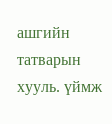ашгийн татварын хууль. үймж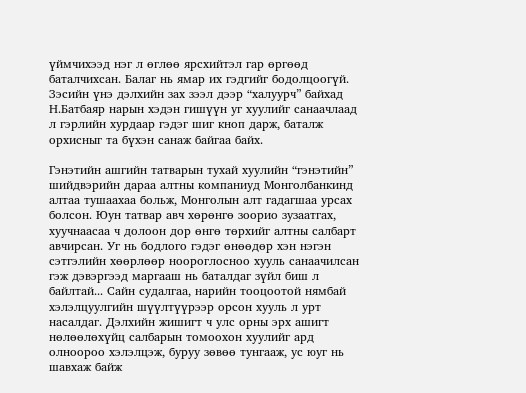үймчихээд нэг л өглөө ярсхийтэл гap өргөөд баталчихсан. Балаг нь ямар их гэдгийг бодолцоогүй. Зэсийн үнэ дэлхийн зах зээл дээр “халуурч” байхад Н.Батбаяр нарын хэдэн гишүүн уг хуулийг санаачлаад л гэрлийн хурдаар гэдэг шиг кноп дарж, баталж орхисныг та бүхэн санаж байгаа байх.

Гэнэтийн ашгийн татварын тухай хуулийн “гэнэтийн” шийдвэрийн дараа алтны компаниуд Монголбанкинд алтаа тушаахаа больж, Монголын алт гадагшаа урсах болсон. Юун татвар авч хөрөнгө зоорио зузаатгах, хуучнаасаа ч долоон дор өнгө төрхийг алтны салбарт авчирсан. Уг нь бодлого гэдэг өнөөдөр хэн нэгэн сэтгэлийн хөөрлөөр ноороглосноо хууль санаачилсан гэж дэвэргээд маргааш нь баталдаг зүйл биш л байлтай... Сайн судалгаа, нарийн тооцоотой нямбай хэлэлцуулгийн шүүлтүүрээр орсон хууль л урт насалдаг. Дэлхийн жишигт ч улс орны эрх ашигт нөлөөлөхүйц салбарын томоохон хуулийг ард олноороо хэлэлцэж, буруу зөвөө тунгааж, ус юуг нь шавхаж байж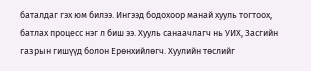баталдаг гэх юм билээ. Ингээд бодохоор манай хууль тогтоох, батлах процесс нэг л биш ээ. Хууль санаачлагч нь УИХ, Засгийн газрын гишүүд болон Ерөнхийлөгч. Хуулийн төслийг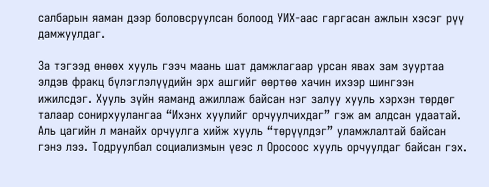салбарын яаман дээр боловсруулсан болоод УИХ-аас гаргасан ажлын хэсэг рүү дамжуулдаг.

За тэгээд өнөөх хууль гээч маань шат дамжлагаар урсан явах зам зууртаа элдэв фракц бүлэглэлүүдийн эрх ашгийг өөртөө хачин ихээр шингээн ижилсдэг. Хууль зүйн яаманд ажиллаж байсан нэг залуу хууль хэрхэн төрдөг талаар сонирхуулангаа “Ихэнх хуулийг орчуулчихдаг” гэж ам алдсан удаатай. Аль цагийн л манайх орчуулга хийж хууль “төрүүлдэг” уламжлалтай байсан гэнэ лээ. Тодруулбал социализмын үеэс л Оросоос хууль орчуулдаг байсан гэх.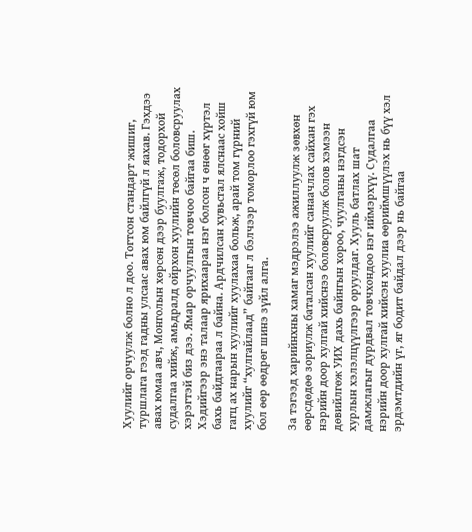Хуулийг орчуулж болно л доо. Тогтсон стандарт жишиг, туршлага гээд гадны улсаас авах юм байлгүй л яахав. Гэхдээ авах юмаа авч, Монголын хөрсөн дээр буулгаж, тодорхой судалгаа хийж, амьдралд ойрхон хуулийн төсөл боловсруулах хэрэгтэй биз дээ. Ямар орчуулгын товчоо байгаа биш. Хэдийгээр энэ талаар ярихаараа нэг болсон ч өнөөг хүртэл бахь байдгаараа л байна. Ардчилсан хувьсгал ялснаас хойш гагц ах нарын хуулийг хуулахаа больж, арай том гүрний хуулийг “хулгайлаад” байгааг л бэлчээр томорлоо гэхгүй юм бол өөр өөдрөг шинэ зүйл алга.

За тэгээд харийнхны хамаг мэдрэлээ ажиллуулж зөвхөн өөрсдөдөө зориулж баталсан хуулийг санаачлах сайхан гэх нэрийн доор хулгай хийснээ боловсруулж болов хэмээн дөвийлгөж УИХ дахь байнгын хороо, чуулганы нэгдсэн хурлын хэлэлцүүлгээр оруулдаг. Хууль батлах шат дамжлагыг дурдвал товчхондоо нэг иймэрхүү. Судалгаа нэрийн доор хулгай хийсэн хуулиа өөриймшүүлэх нь бүү хэл эрдэмтдийн үг, яг бодит байдал дээр нь байгаа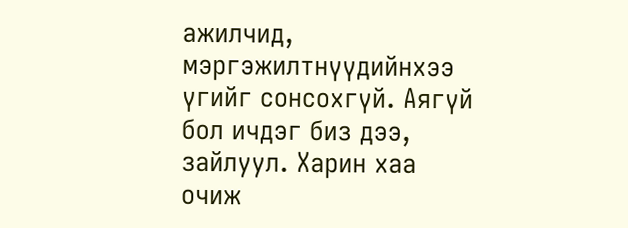ажилчид, мэргэжилтнүүдийнхээ үгийг сонсохгүй. Аягүй бол ичдэг биз дээ, зайлуул. Харин хаа очиж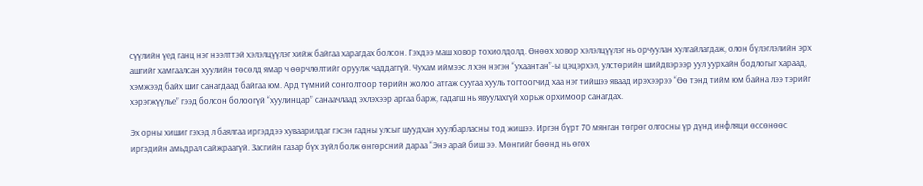сүүлийн үед ганц нэг нээлттэй хэлэлцүүлэг хийж байгаа харагдах болсон. Гэхдээ маш ховор тохиолдолд. Өнөөх ховор хэлэлцүүлэг нь орчуулан хулгайлагдаж, олон бүлэглэлийн эрх ашгийг хамгаалсан хуулийн төсөлд ямар ч өөрчлөлтийг оруулж чаддаггүй. Чухам иймээс л хэн нэгэн “ухаантан”-ы цэцэрхэл, улстөрийн шийдвэрээр уул уурхайн бодлогыг хараад, хэмжээд байх шиг санагдаад байгаа юм. Ард түмний сонголтоор төрийн жолоо атгаж суугаа хууль тогтоогчид хаа нэг тийшээ яваад ирэхээрээ “Өө тэнд тийм юм байна лээ тэрийг хэрэгжүүлье” гээд болсон болоогүй “хуулинцар” санаачлаад эхлэхээр аргаа барж, гадагш нь явуулахгүй хорьж орхимоор санагдах.

Эх орны хишиг гэхэд л баялгаа иргэддээ хуваарилдаг гэсэн гадны улсыг шуудхан хуулбарласны тод жишээ. Иргэн бүрт 70 мянган төгрөг олгосны үр дүнд инфляци өссөнөөс иргэдийн амьдрал сайжраагүй. Засгийн газар бүх зүйл болж өнгөрсний дараа “Энэ арай биш ээ. Мөнгийг бөөнд нь өгөх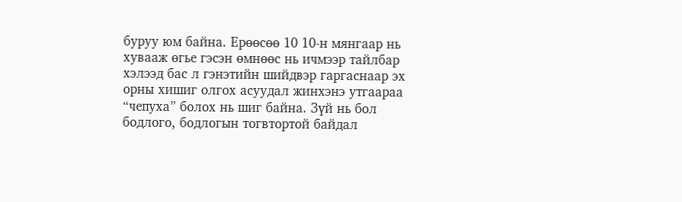буруу юм байна. Ерөөсөө 10 10-н мянгаар нь хувааж өгье гэсэн өмнөөс нь ичмээр тайлбар хэлээд бас л гэнэтийн шийдвэр гаргаснаар эх орны хишиг олгох асуудал жинхэнэ утгаараа “чепуха” болох нь шиг байна. Зүй нь бол бодлого, бодлогын тогвтортой байдал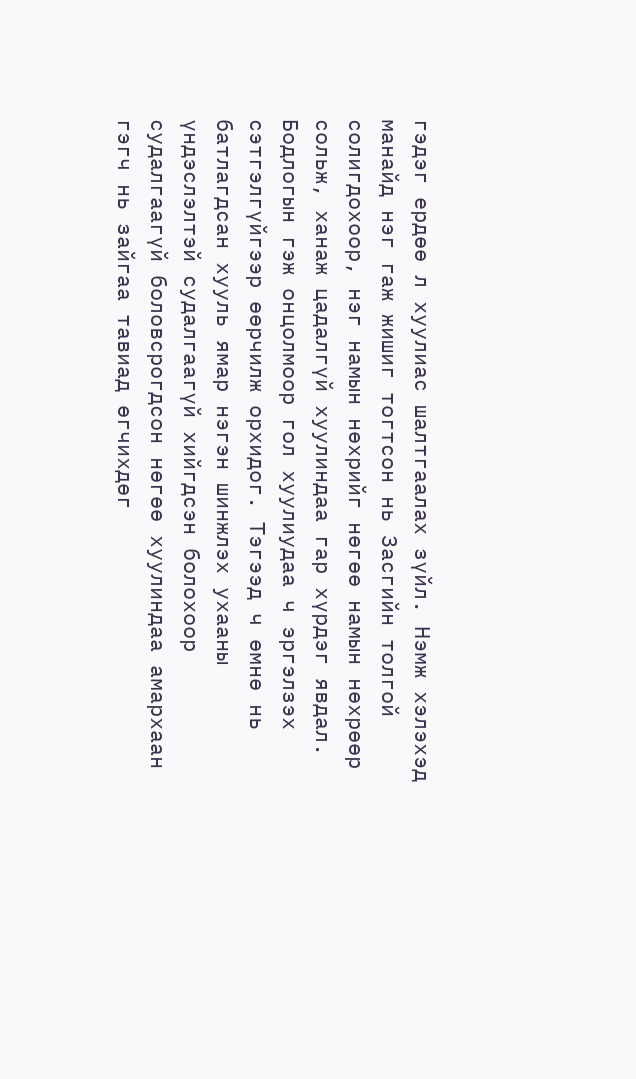гэдэг ердөө л хуулиас шалтгаалах зүйл. Нэмж хэлэхэд манайд нэг гаж жишиг тогтсон нь Засгийн толгой солигдохоор, нэг намын нөхрийг нөгөө намын нөхрөөр сольж, ханаж цадалгүй хуулиндаа гар хүрдэг явдал. Бодлогын гэж онцолмоор гол хуулиудаа ч эргэлзэх сэтгэлгүйгээр өөрчилж орхидог. Тэгээд ч өмнө нь батлагдсан хууль ямар нэгэн шинжлэх ухааны үндэслэлтэй судалгаагүй хийгдсэн болохоор судалгаагүй боловсрогдсон нөгөө хуулиндаа амархаан гэгч нь зайгаа тавиад өгчихдөг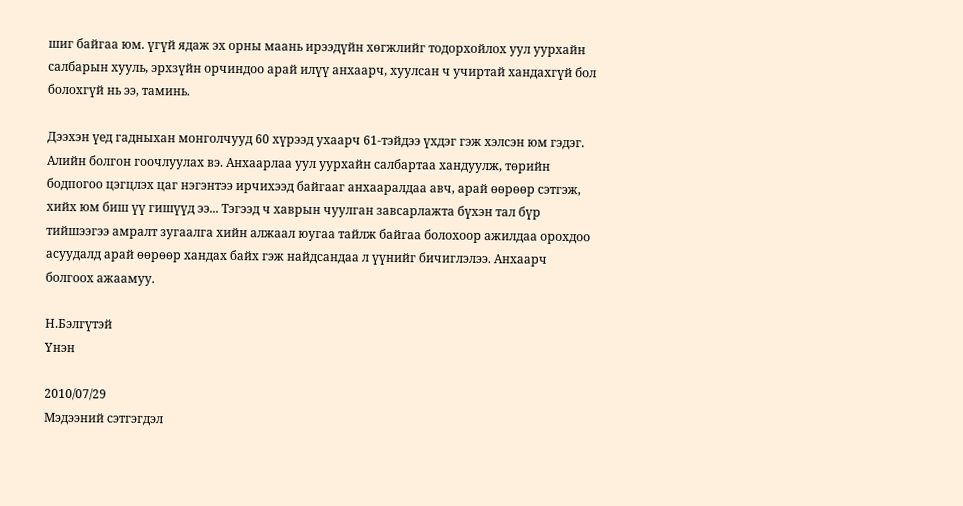шиг байгаа юм. үгүй ядаж эх орны маань ирээдүйн хөгжлийг тодорхойлох уул уурхайн салбарын хууль, эрхзүйн орчиндоо арай илүү анхаарч, хуулсан ч учиртай хандахгүй бол болохгүй нь ээ, таминь.

Дээхэн үед гадныхан монголчууд 60 хүрээд ухаарч 61-тэйдээ үхдэг гэж хэлсэн юм гэдэг. Алийн болгон гоочлуулах вэ. Анхаарлаа уул уурхайн салбартаа хандуулж, төрийн бодпогоо цэгцлэх цаг нэгэнтээ ирчихээд байгааг анхааралдаа авч, арай өөрөөр сэтгэж, хийх юм биш үү гишүүд ээ... Тэгээд ч хаврын чуулган завсарлажта бүхэн тал бүр тийшээгээ амралт зугаалга хийн алжаал юугаа тайлж байгаа болохоор ажилдаа орохдоо асуудалд арай өөрөөр хандах байх гэж найдсандаа л үүнийг бичиглэлээ. Анхаарч болгоох ажаамуу.

Н.Бэлгүтэй
Үнэн

2010/07/29
Мэдээний сэтгэгдэл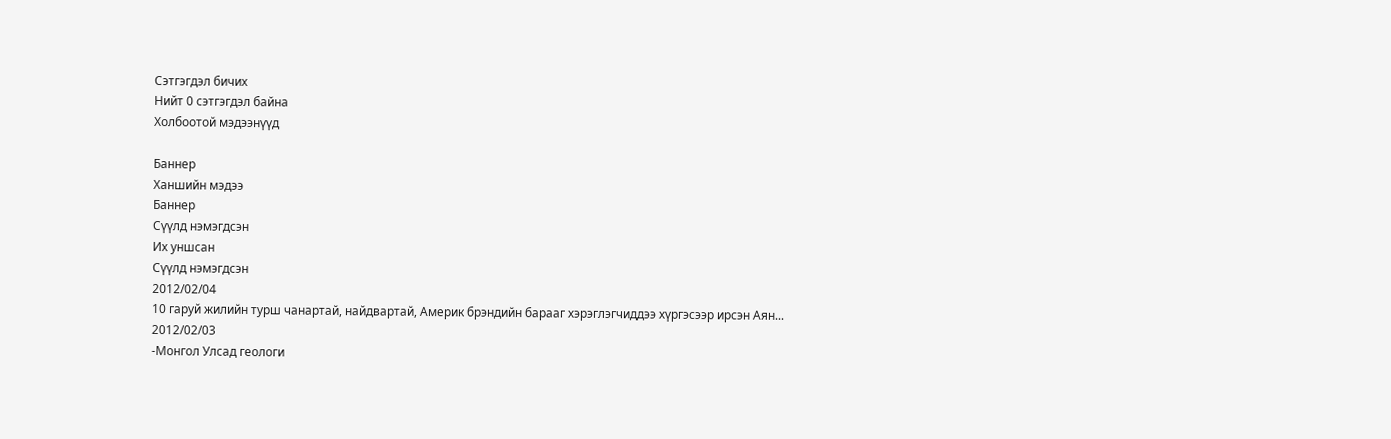Сэтгэгдэл бичих
Нийт 0 сэтгэгдэл байна
Холбоотой мэдээнүүд

Баннер
Ханшийн мэдээ
Баннер
Сүүлд нэмэгдсэн
Их уншсан
Сүүлд нэмэгдсэн
2012/02/04
10 гаруй жилийн турш чанартай, найдвартай, Америк брэндийн барааг хэрэглэгчиддээ хүргэсээр ирсэн Аян...
2012/02/03
-Монгол Улсад геологи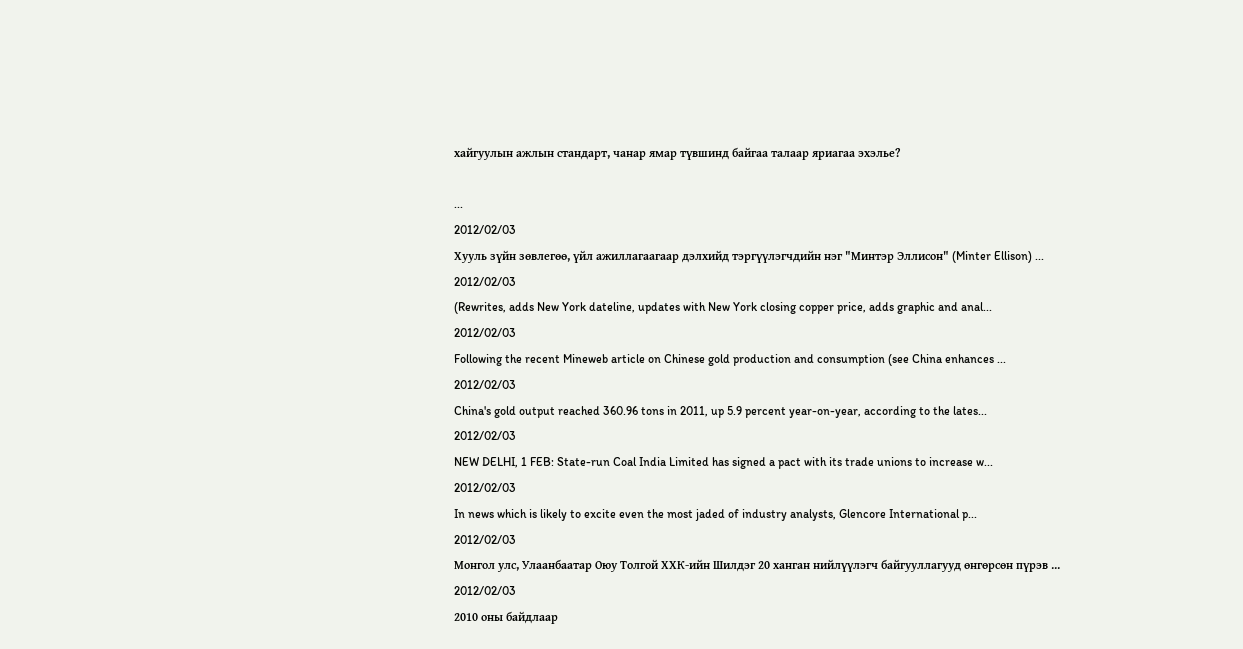хайгуулын ажлын стандарт, чанар ямар түвшинд байгаа талаар яриагаа эхэлье?

...
2012/02/03
Хууль зүйн зөвлегөө, үйл ажиллагаагаар дэлхийд тэргүүлэгчдийн нэг "Минтэр Эллисон" (Minter Ellison) ...
2012/02/03
(Rewrites, adds New York dateline, updates with New York closing copper price, adds graphic and anal...
2012/02/03
Following the recent Mineweb article on Chinese gold production and consumption (see China enhances ...
2012/02/03
China's gold output reached 360.96 tons in 2011, up 5.9 percent year-on-year, according to the lates...
2012/02/03
NEW DELHI, 1 FEB: State-run Coal India Limited has signed a pact with its trade unions to increase w...
2012/02/03
In news which is likely to excite even the most jaded of industry analysts, Glencore International p...
2012/02/03
Монгол улс, Улаанбаатар Оюу Толгой ХХК-ийн Шилдэг 20 ханган нийлүүлэгч байгууллагууд өнгөрсөн пүрэв ...
2012/02/03
2010 оны байдлаар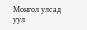Монгол улсад уул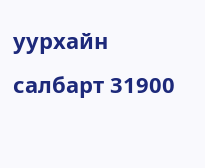уурхайн салбарт 31900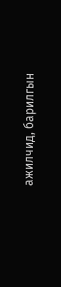ажилчид, барилгын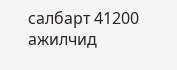салбарт 41200 ажилчид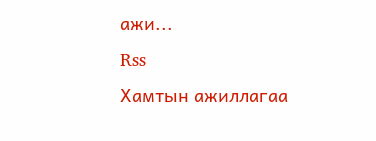ажи...
Rss
Хамтын ажиллагаа